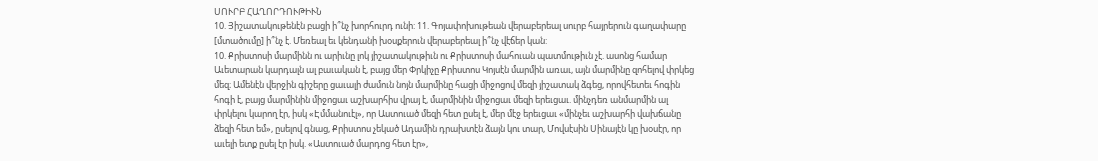ՍՈՒՐԲ ՀԱՂՈՐԴՈՒԹԻՒՆ
10. Յիշատակութենէն բացի ի՞նչ խորհուրդ ունի: 11. Գոյափոխութեան վերաբերեալ սուրբ հայրերուն գաղափարը [մտածումը] ի՞նչ է. Մեռեալ եւ կենդանի խօսքերուն վերաբերեալ ի՞նչ վէճեր կան:
10. Քրիստոսի մարմինն ու արիւնը լոկ յիշատակութիւն ու Քրիստոսի մահուան պատմութիւն չէ. ասոնց համար Աւետարան կարդալն ալ բաւական է, բայց մեր Փրկիչը Քրիստոս Կոյսէն մարմին առաւ, այն մարմինը զոհելով փրկեց մեզ։ Ամենէն վերջին գիշերը ցաւալի ժամուն նոյն մարմինը հացի միջոցով մեզի յիշատակ ձգեց, որովհետեւ հոգին հոգի է, բայց մարմինին միջոցաւ աշխարհիս վրայ է, մարմինին միջոցաւ մեզի երեւցաւ. մինչդեռ անմարմին ալ փրկելու կարող էր, իսկ «Էմմանուէլ», որ Աստուած մեզի հետ ըսել է, մեր մէջ երեւցաւ «մինչեւ աշխարհի վախճանը ձեզի հետ եմ», ըսելով գնաց, Քրիստոս չեկած Ադամին դրախտէն ձայն կու տար, Մովսէսին Սինայէն կը խօսէր, որ աւելի ետք ըսել էր իսկ. «Աստուած մարդոց հետ էր»,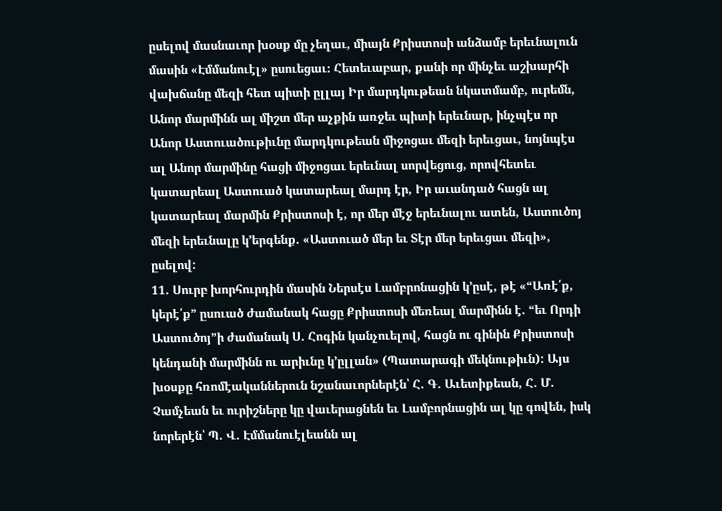ըսելով մասնաւոր խօսք մը չեղաւ, միայն Քրիստոսի անձամբ երեւնալուն մասին «Էմմանուէլ» ըսուեցաւ։ Հետեւաբար, քանի որ մինչեւ աշխարհի վախճանը մեզի հետ պիտի ըլլայ Իր մարդկութեան նկատմամբ, ուրեմն, Անոր մարմինն ալ միշտ մեր աչքին առջեւ պիտի երեւնար, ինչպէս որ Անոր Աստուածութիւնը մարդկութեան միջոցաւ մեզի երեւցաւ, նոյնպէս ալ Անոր մարմինը հացի միջոցաւ երեւնալ սորվեցուց, որովհետեւ կատարեալ Աստուած կատարեալ մարդ էր, Իր աւանդած հացն ալ կատարեալ մարմին Քրիստոսի է, որ մեր մէջ երեւնալու ատեն, Աստուծոյ մեզի երեւնալը կ՚երգենք. «Աստուած մեր եւ Տէր մեր երեւցաւ մեզի», ըսելով:
11. Սուրբ խորհուրդին մասին Ներսէս Լամբրոնացին կ՚ըսէ, թէ «“Առէ՛ք, կերէ՛ք” ըսուած ժամանակ հացը Քրիստոսի մեռեալ մարմինն է. “եւ Որդի Աստուծոյ”ի ժամանակ Ս. Հոգին կանչուելով, հացն ու գինին Քրիստոսի կենդանի մարմինն ու արիւնը կ՚ըլլան» (Պատարագի մեկնութիւն): Այս խօսքը հռոմէականներուն նշանաւորներէն՝ Հ. Գ. Աւետիքեան, Հ. Մ. Չամչեան եւ ուրիշները կը վաւերացնեն եւ Լամբորնացին ալ կը գովեն, իսկ նորերէն՝ Պ. Վ. Էմմանուէլեանն ալ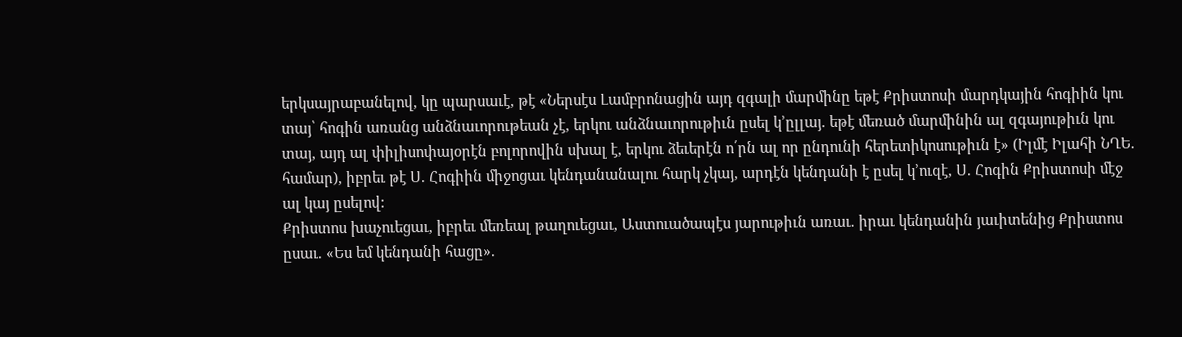երկսայրաբանելով, կը պարսաւէ, թէ «Ներսէս Լամբրոնացին այդ զգալի մարմինը եթէ Քրիստոսի մարդկային հոգիին կու տայ՝ հոգին առանց անձնաւորութեան չէ, երկու անձնաւորութիւն ըսել կ՚ըլլայ. եթէ մեռած մարմինին ալ զգայութիւն կու տայ, այդ ալ փիլիսոփայօրէն բոլորովին սխալ է, երկու ձեւերէն ո՛րն ալ որ ընդունի հերետիկոսութիւն է» (Իլմէ Իլահի ՆՂԵ. համար), իբրեւ թէ Ս. Հոգիին միջոցաւ կենդանանալու հարկ չկայ, արդէն կենդանի է ըսել կ՚ուզէ, Ս. Հոգին Քրիստոսի մէջ ալ կայ ըսելով:
Քրիստոս խաչուեցաւ, իբրեւ մեռեալ թաղուեցաւ, Աստուածապէս յարութիւն առաւ. իրաւ կենդանին յաւիտենից Քրիստոս ըսաւ. «Ես եմ կենդանի հացը».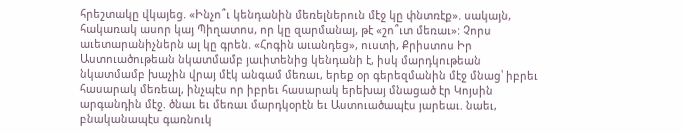հրեշտակը վկայեց. «Ինչո՞ւ կենդանին մեռելներուն մէջ կը փնտռէք». սակայն, հակառակ ասոր կայ Պիղատոս, որ կը զարմանայ, թէ «շո՞ւտ մեռաւ»: Չորս աւետարանիչներն ալ կը գրեն. «Հոգին աւանդեց», ուստի, Քրիստոս Իր Աստուածութեան նկատմամբ յաւիտենից կենդանի է, իսկ մարդկութեան նկատմամբ խաչին վրայ մէկ անգամ մեռաւ, երեք օր գերեզմանին մէջ մնաց՝ իբրեւ հասարակ մեռեալ, ինչպէս որ իբրեւ հասարակ երեխայ մնացած էր Կոյսին արգանդին մէջ. ծնաւ եւ մեռաւ մարդկօրէն եւ Աստուածապէս յարեաւ. նաեւ, բնականապէս գառնուկ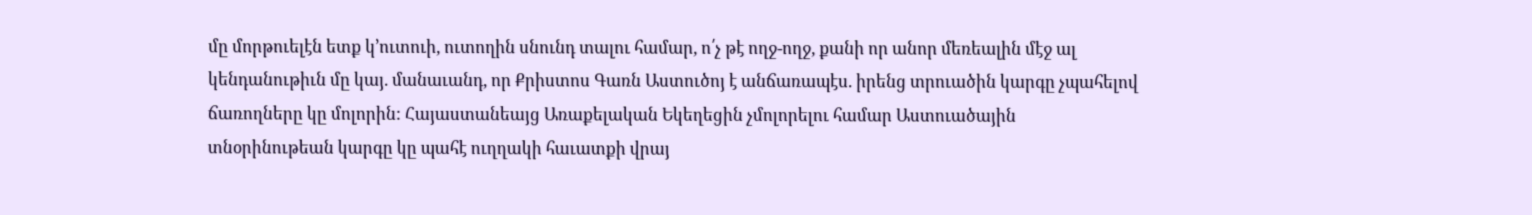մը մորթուելէն ետք կ՚ուտուի, ուտողին սնունդ տալու համար, ո՛չ թէ ողջ-ողջ, քանի որ անոր մեռեալին մէջ ալ կենդանութիւն մը կայ. մանաւանդ, որ Քրիստոս Գառն Աստուծոյ է անճառապէս. իրենց տրուածին կարգը չպահելով ճառողները կը մոլորին: Հայաստանեայց Առաքելական Եկեղեցին չմոլորելու համար Աստուածային տնօրինութեան կարգը կը պահէ ուղղակի հաւատքի վրայ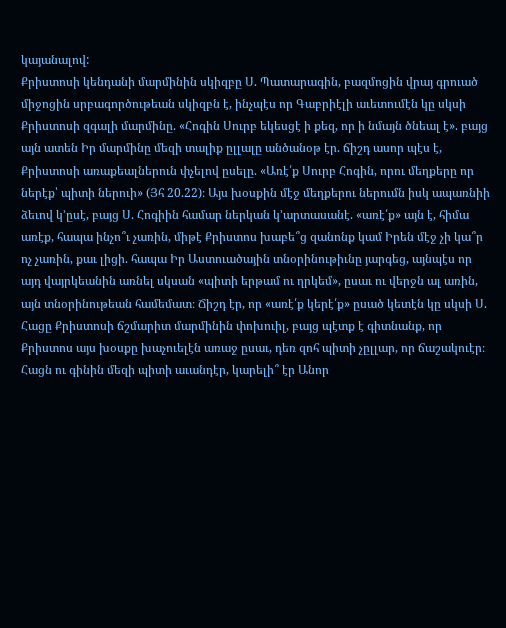կայանալով:
Քրիստոսի կենդանի մարմինին սկիզբը Ս. Պատարագին, բազմոցին վրայ գրուած միջոցին սրբագործութեան սկիզբն է, ինչպէս որ Գաբրիէլի աւետումէն կը սկսի Քրիստոսի զգալի մարմինը. «Հոգին Սուրբ եկեսցէ ի քեզ, որ ի նմայն ծնեալ է». բայց այն ատեն Իր մարմինը մեզի տալիք ըլլալը անծանօթ էր. ճիշդ ասոր պէս է, Քրիստոսի առաքեալներուն փչելով ըսելը. «Առէ՛ք Սուրբ Հոգին, որու մեղքերը որ ներէք՝ պիտի ներուի» (Յհ 20.22)։ Այս խօսքին մէջ մեղքերու ներումն իսկ ապառնիի ձեւով կ՚ըսէ, բայց Ս. Հոգիին համար ներկան կ՚արտասանէ. «առէ՛ք» այն է, հիմա առէք, հապա ինչո՞ւ չառին, միթէ Քրիստոս խաբե՞ց զանոնք կամ Իրեն մէջ չի կա՞ր ոչ չառին, քաւ լիցի. հապա Իր Աստուածային տնօրինութիւնը յարգեց, այնպէս որ այդ վայրկեանին առնել սկսան «պիտի երթամ ու ղրկեմ», ըսաւ ու վերջն ալ առին, այն տնօրինութեան համեմատ։ Ճիշդ էր, որ «առէ՛ք կերէ՛ք» ըսած կետէն կը սկսի Ս. Հացը Քրիստոսի ճշմարիտ մարմինին փոխուիլ, բայց պէտք է գիտնանք, որ Քրիստոս այս խօսքը խաչուելէն առաջ ըսաւ, դեռ զոհ պիտի չըլլար, որ ճաշակուէր։ Հացն ու գինին մեզի պիտի աւանդէր, կարելի՞ էր Անոր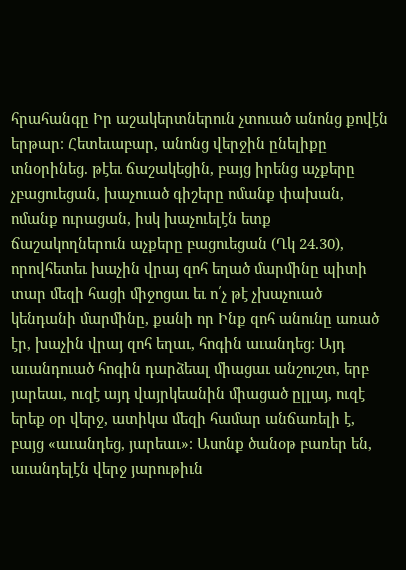հրահանգը Իր աշակերտներուն չտուած անոնց քովէն երթար։ Հետեւաբար, անոնց վերջին ընելիքը տնօրինեց. թէեւ ճաշակեցին, բայց իրենց աչքերը չբացուեցան, խաչուած գիշերը ոմանք փախան, ոմանք ուրացան, իսկ խաչուելէն ետք ճաշակողներուն աչքերը բացուեցան (Ղկ 24.30), որովհետեւ խաչին վրայ զոհ եղած մարմինը պիտի տար մեզի հացի միջոցաւ եւ ո՛չ թէ չխաչուած կենդանի մարմինը, քանի որ Ինք զոհ անունը առած էր, խաչին վրայ զոհ եղաւ, հոգին աւանդեց։ Այդ աւանդուած հոգին դարձեալ միացաւ անշուշտ, երբ յարեաւ, ուզէ այդ վայրկեանին միացած ըլլայ, ուզէ երեք օր վերջ, ատիկա մեզի համար անճառելի է, բայց «աւանդեց, յարեաւ»։ Ասոնք ծանօթ բառեր են, աւանդելէն վերջ յարութիւն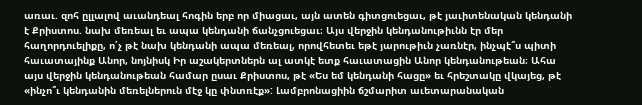առաւ. զոհ ըլլալով աւանդեալ հոգին երբ որ միացաւ, այն ատեն գիտցուեցաւ, թէ յաւիտենական կենդանի է Քրիստոս. նախ մեռեալ եւ ապա կենդանի ճանչցուեցաւ։ Այս վերջին կենդանութիւնն էր մեր հաղորդուելիքը, ո՛չ թէ նախ կենդանի ապա մեռեալ, որովհետեւ եթէ յարութիւն չառնէր, ինչպէ՞ս պիտի հաւատայինք Անոր, նոյնիսկ Իր աշակերտներն ալ ատկէ ետք հաւատացին Անոր կենդանութեան։ Ահա այս վերջին կենդանութեան համար ըսաւ Քրիստոս, թէ «Ես եմ կենդանի հացը» եւ հրեշտակը վկայեց, թէ «ինչո՞ւ կենդանին մեռելներուն մէջ կը փնտռէք»: Լամբրոնացիին ճշմարիտ աւետարանական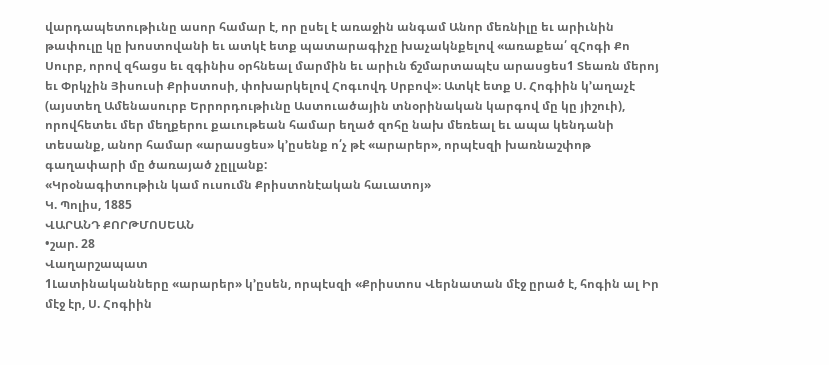վարդապետութիւնը ասոր համար է, որ ըսել է առաջին անգամ Անոր մեռնիլը եւ արիւնին թափուլը կը խոստովանի եւ ատկէ ետք պատարագիչը խաչակնքելով «առաքեա՛ զՀոգի Քո Սուրբ, որով զհացս եւ զգինիս օրհնեալ մարմին եւ արիւն ճշմարտապէս արասցես1 Տեառն մերոյ եւ Փրկչին Յիսուսի Քրիստոսի, փոխարկելով Հոգւովդ Սրբով»։ Ատկէ ետք Ս. Հոգիին կ՚աղաչէ (այստեղ Ամենասուրբ Երրորդութիւնը Աստուածային տնօրինական կարգով մը կը յիշուի), որովհետեւ մեր մեղքերու քաւութեան համար եղած զոհը նախ մեռեալ եւ ապա կենդանի տեսանք, անոր համար «արասցես» կ՚ըսենք ո՛չ թէ «արարեր», որպէսզի խառնաշփոթ գաղափարի մը ծառայած չըլլանք:
«Կրօնագիտութիւն կամ ուսումն Քրիստոնէական հաւատոյ»
Կ. Պոլիս, 1885
ՎԱՐԱՆԴ ՔՈՐԹՄՈՍԵԱՆ
•շար. 28
Վաղարշապատ
1Լատինականները «արարեր» կ՚ըսեն, որպէսզի «Քրիստոս Վերնատան մէջ ըրած է, հոգին ալ Իր մէջ էր, Ս. Հոգիին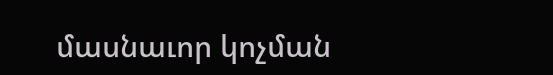մասնաւոր կոչման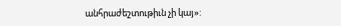անհրաժեշտութիւն չի կայ»: